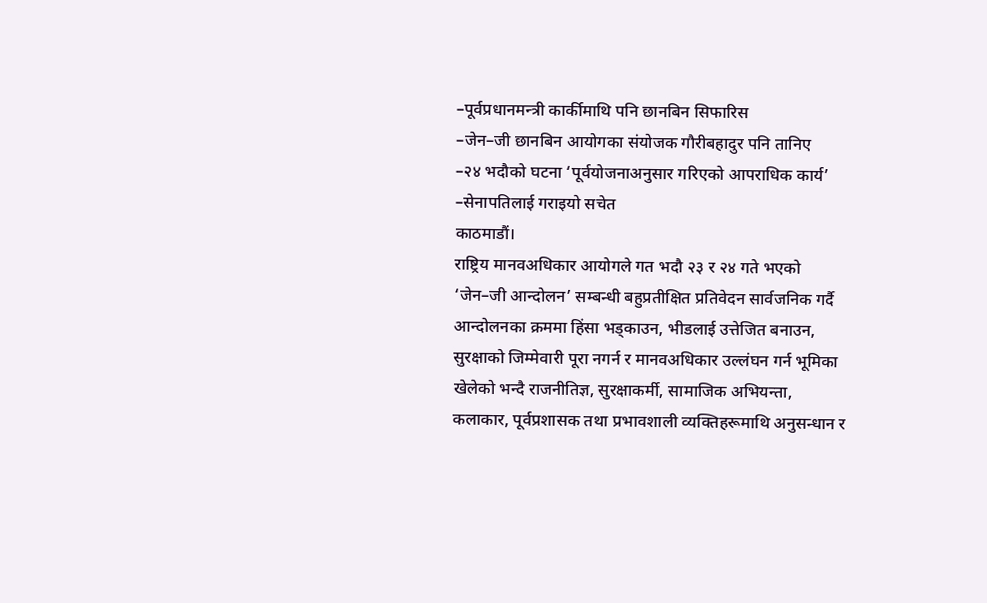–पूर्वप्रधानमन्त्री कार्कीमाथि पनि छानबिन सिफारिस
–जेन–जी छानबिन आयोगका संयोजक गौरीबहादुर पनि तानिए
–२४ भदौको घटना ‘पूर्वयोजनाअनुसार गरिएको आपराधिक कार्य’
–सेनापतिलाई गराइयो सचेत
काठमाडौं।
राष्ट्रिय मानवअधिकार आयोगले गत भदौ २३ र २४ गते भएको ‘जेन–जी आन्दोलन’ सम्बन्धी बहुप्रतीक्षित प्रतिवेदन सार्वजनिक गर्दै आन्दोलनका क्रममा हिंसा भड्काउन, भीडलाई उत्तेजित बनाउन, सुरक्षाको जिम्मेवारी पूरा नगर्न र मानवअधिकार उल्लंघन गर्न भूमिका खेलेको भन्दै राजनीतिज्ञ, सुरक्षाकर्मी, सामाजिक अभियन्ता, कलाकार, पूर्वप्रशासक तथा प्रभावशाली व्यक्तिहरूमाथि अनुसन्धान र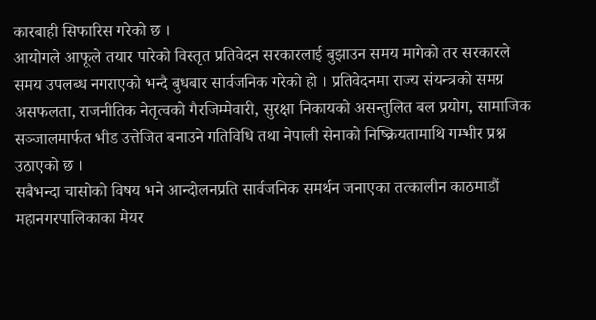कारबाही सिफारिस गरेको छ ।
आयोगले आफूले तयार पारेको विस्तृत प्रतिवेदन सरकारलाई बुझाउन समय मागेको तर सरकारले समय उपलब्ध नगराएको भन्दै बुधबार सार्वजनिक गरेको हो । प्रतिवेदनमा राज्य संयन्त्रको समग्र असफलता, राजनीतिक नेतृत्वको गैरजिम्मेवारी, सुरक्षा निकायको असन्तुलित बल प्रयोग, सामाजिक सञ्जालमार्फत भीड उत्तेजित बनाउने गतिविधि तथा नेपाली सेनाको निष्क्रियतामाथि गम्भीर प्रश्न उठाएको छ ।
सबैभन्दा चासोको विषय भने आन्दोलनप्रति सार्वजनिक समर्थन जनाएका तत्कालीन काठमाडौं महानगरपालिकाका मेयर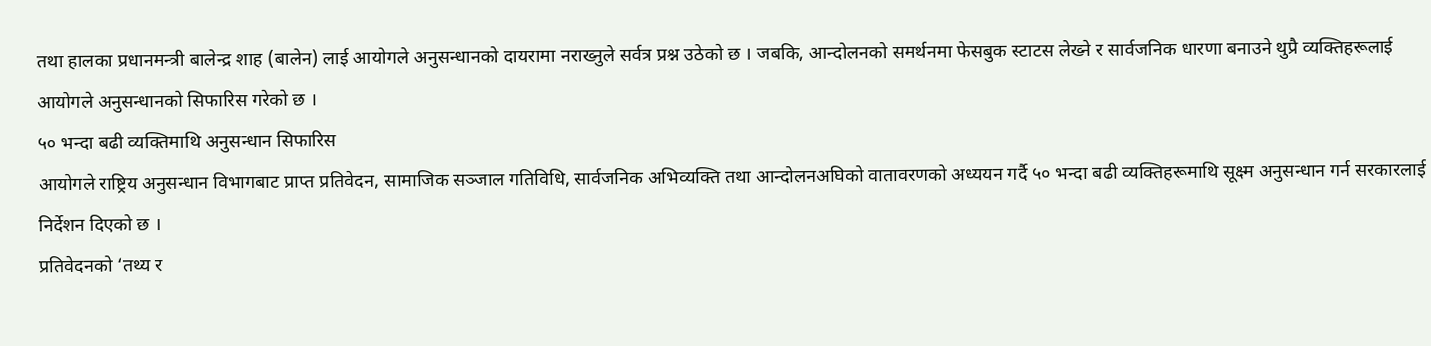तथा हालका प्रधानमन्त्री बालेन्द्र शाह (बालेन) लाई आयोगले अनुसन्धानको दायरामा नराख्नुले सर्वत्र प्रश्न उठेको छ । जबकि, आन्दोलनको समर्थनमा फेसबुक स्टाटस लेख्ने र सार्वजनिक धारणा बनाउने थुप्रै व्यक्तिहरूलाई आयोगले अनुसन्धानको सिफारिस गरेको छ ।
५० भन्दा बढी व्यक्तिमाथि अनुसन्धान सिफारिस
आयोगले राष्ट्रिय अनुसन्धान विभागबाट प्राप्त प्रतिवेदन, सामाजिक सञ्जाल गतिविधि, सार्वजनिक अभिव्यक्ति तथा आन्दोलनअघिको वातावरणको अध्ययन गर्दै ५० भन्दा बढी व्यक्तिहरूमाथि सूक्ष्म अनुसन्धान गर्न सरकारलाई निर्देशन दिएको छ ।
प्रतिवेदनको ‘तथ्य र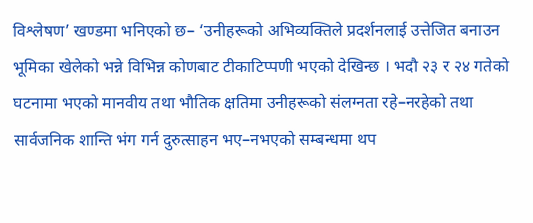विश्लेषण’ खण्डमा भनिएको छ– ‘उनीहरूको अभिव्यक्तिले प्रदर्शनलाई उत्तेजित बनाउन भूमिका खेलेको भन्ने विभिन्न कोणबाट टीकाटिप्पणी भएको देखिन्छ । भदौ २३ र २४ गतेको घटनामा भएको मानवीय तथा भौतिक क्षतिमा उनीहरूको संलग्नता रहे–नरहेको तथा सार्वजनिक शान्ति भंग गर्न दुरुत्साहन भए–नभएको सम्बन्धमा थप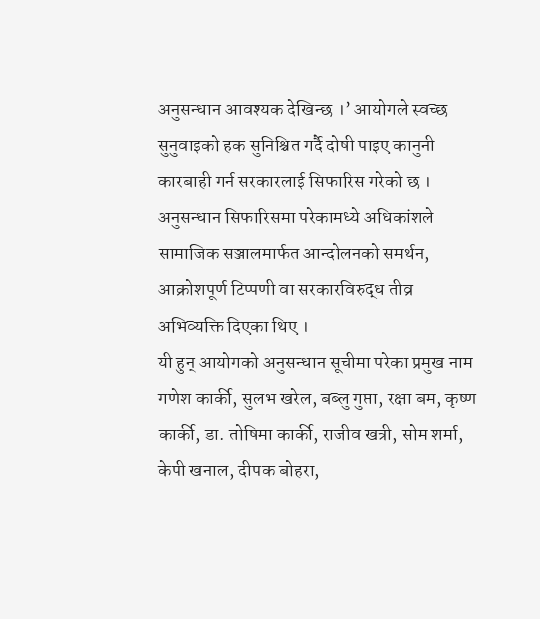अनुसन्धान आवश्यक देखिन्छ ।’ आयोगले स्वच्छ सुनुवाइको हक सुनिश्चित गर्दै दोषी पाइए कानुनी कारबाही गर्न सरकारलाई सिफारिस गरेको छ । अनुसन्धान सिफारिसमा परेकामध्ये अधिकांशले सामाजिक सञ्जालमार्फत आन्दोलनको समर्थन, आक्रोशपूर्ण टिप्पणी वा सरकारविरुद्ध तीव्र अभिव्यक्ति दिएका थिए ।
यी हुन् आयोगको अनुसन्धान सूचीमा परेका प्रमुख नाम
गणेश कार्की, सुलभ खरेल, बब्लु गुप्ता, रक्षा बम, कृष्ण कार्की, डा. तोषिमा कार्की, राजीव खत्री, सोम शर्मा, केपी खनाल, दीपक बोहरा,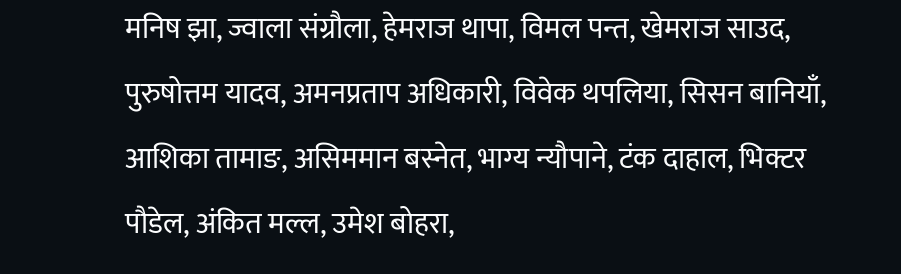मनिष झा, ज्वाला संग्रौला, हेमराज थापा, विमल पन्त, खेमराज साउद, पुरुषोत्तम यादव, अमनप्रताप अधिकारी, विवेक थपलिया, सिसन बानियाँ, आशिका तामाङ, असिममान बस्नेत, भाग्य न्यौपाने, टंक दाहाल, भिक्टर पौडेल, अंकित मल्ल, उमेश बोहरा,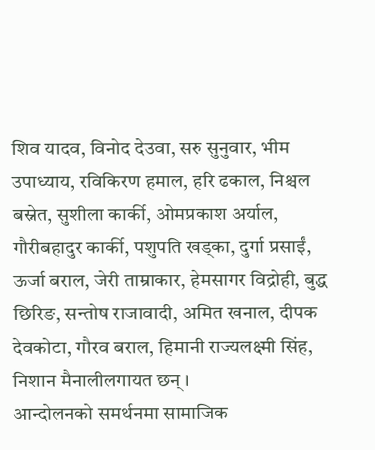शिव यादव, विनोद देउवा, सरु सुनुवार, भीम उपाध्याय, रविकिरण हमाल, हरि ढकाल, निश्चल बस्नेत, सुशीला कार्की, ओमप्रकाश अर्याल, गौरीबहादुर कार्की, पशुपति खड्का, दुर्गा प्रसाईं, ऊर्जा बराल, जेरी ताम्राकार, हेमसागर विद्रोही, बुद्ध छिरिङ, सन्तोष राजावादी, अमित खनाल, दीपक देवकोटा, गौरव बराल, हिमानी राज्यलक्ष्मी सिंह, निशान मैनालीलगायत छन् ।
आन्दोलनको समर्थनमा सामाजिक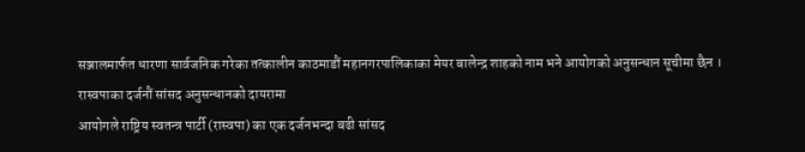सञ्जालमार्फत धारणा सार्वजनिक गरेका तत्कालीन काठमाडौं महानगरपालिकाका मेयर बालेन्द्र शाहको नाम भने आयोगको अनुसन्धान सूचीमा छैन ।
रास्वपाका दर्जनौं सांसद अनुसन्धानको दायरामा
आयोगले राष्ट्रिय स्वतन्त्र पार्टी (रास्वपा) का एक दर्जनभन्दा बढी सांसद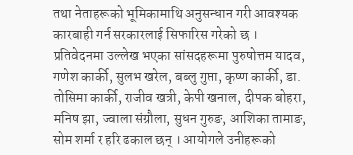तथा नेताहरूको भूमिकामाथि अनुसन्धान गरी आवश्यक कारबाही गर्न सरकारलाई सिफारिस गरेको छ ।
प्रतिवेदनमा उल्लेख भएका सांसदहरूमा पुरुषोत्तम यादव, गणेश कार्की, सुलभ खरेल, बब्लु गुप्ता, कृष्ण कार्की, डा. तोसिमा कार्की, राजीव खत्री, केपी खनाल, दीपक बोहरा, मनिष झा, ज्वाला संग्रौला, सुधन गुरुङ, आशिका तामाङ, सोम शर्मा र हरि ढकाल छन् । आयोगले उनीहरूको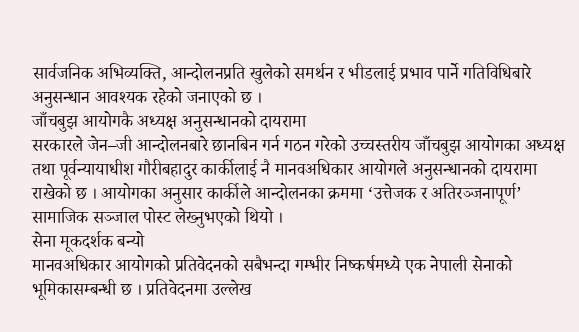सार्वजनिक अभिव्यक्ति, आन्दोलनप्रति खुलेको समर्थन र भीडलाई प्रभाव पार्ने गतिविधिबारे अनुसन्धान आवश्यक रहेको जनाएको छ ।
जाँचबुझ आयोगकै अध्यक्ष अनुसन्धानको दायरामा
सरकारले जेन–जी आन्दोलनबारे छानबिन गर्न गठन गरेको उच्चस्तरीय जाँचबुझ आयोगका अध्यक्ष तथा पूर्वन्यायाधीश गौरीबहादुर कार्कीलाई नै मानवअधिकार आयोगले अनुसन्धानको दायरामा राखेको छ । आयोगका अनुसार कार्कीले आन्दोलनका क्रममा ‘उत्तेजक र अतिरञ्जनापूर्ण’ सामाजिक सञ्जाल पोस्ट लेख्नुभएको थियो ।
सेना मूकदर्शक बन्यो
मानवअधिकार आयोगको प्रतिवेदनको सबैभन्दा गम्भीर निष्कर्षमध्ये एक नेपाली सेनाको भूमिकासम्बन्धी छ । प्रतिवेदनमा उल्लेख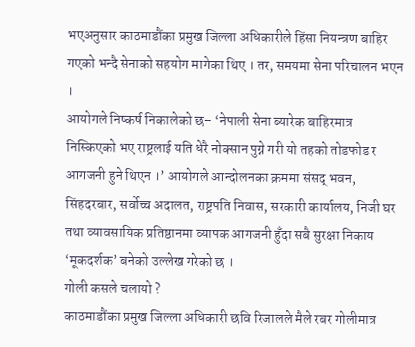भएअनुसार काठमाडौंका प्रमुख जिल्ला अधिकारीले हिंसा नियन्त्रण बाहिर गएको भन्दै सेनाको सहयोग मागेका थिए । तर, समयमा सेना परिचालन भएन ।
आयोगले निष्कर्ष निकालेको छ– ‘नेपाली सेना ब्यारेक बाहिरमात्र निस्किएको भए राष्ट्रलाई यति धेरै नोक्सान पुग्ने गरी यो तहको तोडफोड र आगजनी हुने थिएन ।’ आयोगले आन्दोलनका क्रममा संसद् भवन, सिंहदरबार, सर्वोच्च अदालत, राष्ट्रपति निवास, सरकारी कार्यालय, निजी घर तथा व्यावसायिक प्रतिष्ठानमा व्यापक आगजनी हुँदा सबै सुरक्षा निकाय ‘मूकदर्शक’ बनेको उल्लेख गरेको छ ।
गोली कसले चलायो ?
काठमाडौंका प्रमुख जिल्ला अधिकारी छवि रिजालले मैले रबर गोलीमात्र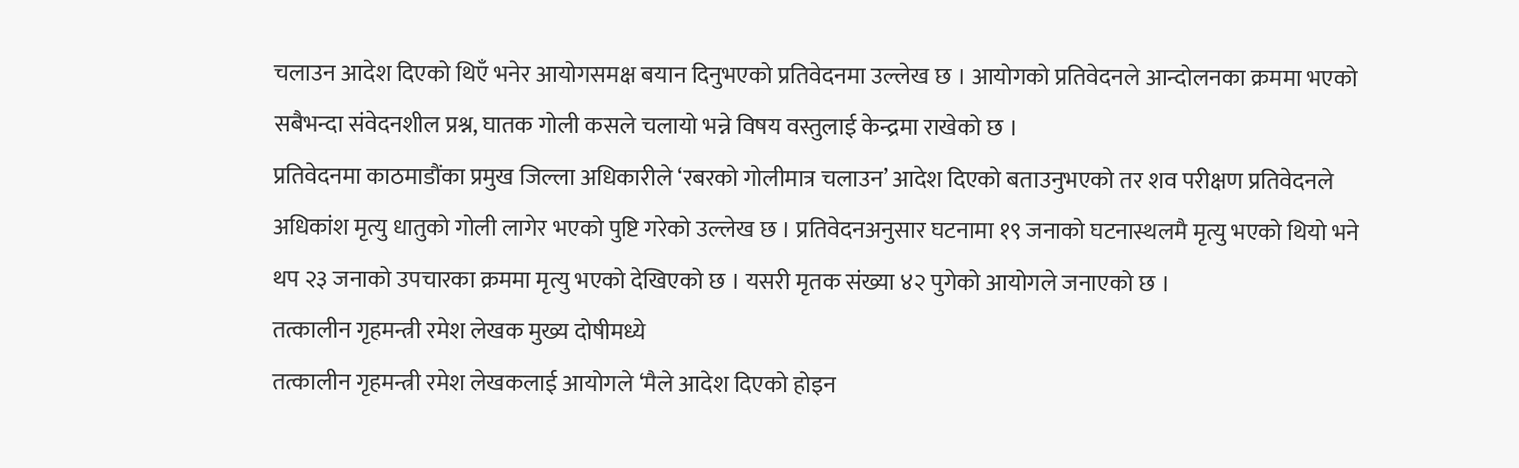चलाउन आदेश दिएको थिएँ भनेर आयोगसमक्ष बयान दिनुभएको प्रतिवेदनमा उल्लेख छ । आयोगको प्रतिवेदनले आन्दोलनका क्रममा भएको सबैभन्दा संवेदनशील प्रश्न, घातक गोली कसले चलायो भन्ने विषय वस्तुलाई केन्द्रमा राखेको छ ।
प्रतिवेदनमा काठमाडौंका प्रमुख जिल्ला अधिकारीले ‘रबरको गोलीमात्र चलाउन’ आदेश दिएको बताउनुभएको तर शव परीक्षण प्रतिवेदनले अधिकांश मृत्यु धातुको गोली लागेर भएको पुष्टि गरेको उल्लेख छ । प्रतिवेदनअनुसार घटनामा १९ जनाको घटनास्थलमै मृत्यु भएको थियो भने थप २३ जनाको उपचारका क्रममा मृत्यु भएको देखिएको छ । यसरी मृतक संख्या ४२ पुगेको आयोगले जनाएको छ ।
तत्कालीन गृहमन्त्री रमेश लेखक मुख्य दोषीमध्ये
तत्कालीन गृहमन्त्री रमेश लेखकलाई आयोगले ‘मैले आदेश दिएको होइन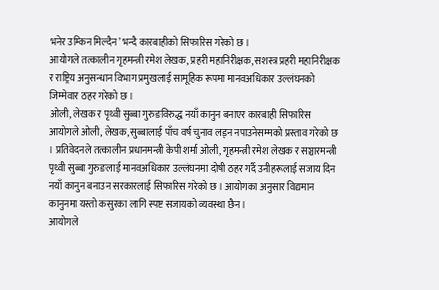भनेर उम्किन मिल्दैन’ भन्दै कारबाहीको सिफारिस गरेको छ ।
आयोगले तत्कालीन गृहमन्त्री रमेश लेखक, प्रहरी महानिरीक्षक, सशस्त्र प्रहरी महानिरीक्षक र राष्ट्रिय अनुसन्धान विभाग प्रमुखलाई सामूहिक रूपमा मानवअधिकार उल्लंघनको जिम्मेवार ठहर गरेको छ ।
ओली, लेखक र पृथ्वी सुब्बा गुरुङविरुद्ध नयाँ कानुन बनाएर कारबाही सिफारिस
आयोगले ओली, लेखक, सुब्बालाई पाँच वर्ष चुनाव लड्न नपाउनेसम्मको प्रस्ताव गरेको छ । प्रतिवेदनले तत्कालीन प्रधानमन्त्री केपी शर्मा ओली, गृहमन्त्री रमेश लेखक र सञ्चारमन्त्री पृथ्वी सुब्बा गुरुङलाई मानवअधिकार उल्लंघनमा दोषी ठहर गर्दै उनीहरूलाई सजाय दिन नयाँ कानुन बनाउन सरकारलाई सिफारिस गरेको छ । आयोगका अनुसार विद्यमान कानुनमा यस्तो कसुरका लागि स्पष्ट सजायको व्यवस्था छैन ।
आयोगले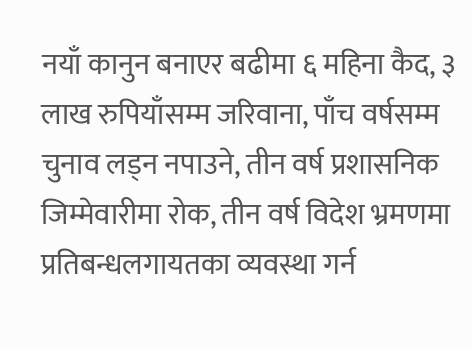नयाँ कानुन बनाएर बढीमा ६ महिना कैद, ३ लाख रुपियाँसम्म जरिवाना, पाँच वर्षसम्म चुनाव लड्न नपाउने, तीन वर्ष प्रशासनिक जिम्मेवारीमा रोक, तीन वर्ष विदेश भ्रमणमा प्रतिबन्धलगायतका व्यवस्था गर्न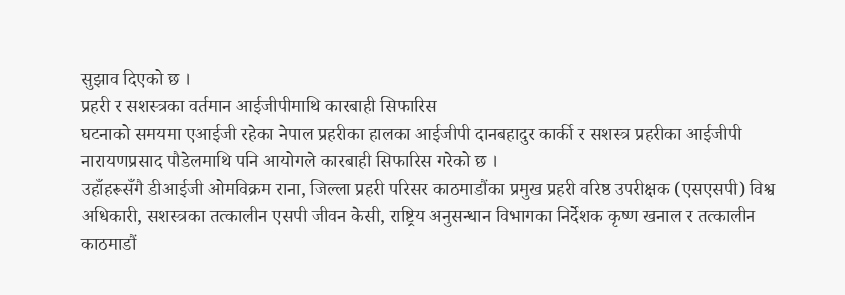सुझाव दिएको छ ।
प्रहरी र सशस्त्रका वर्तमान आईजीपीमाथि कारबाही सिफारिस
घटनाको समयमा एआईजी रहेका नेपाल प्रहरीका हालका आईजीपी दानबहादुर कार्की र सशस्त्र प्रहरीका आईजीपी नारायणप्रसाद पौडेलमाथि पनि आयोगले कारबाही सिफारिस गरेको छ ।
उहाँहरूसँगै डीआईजी ओमविक्रम राना, जिल्ला प्रहरी परिसर काठमाडौंका प्रमुख प्रहरी वरिष्ठ उपरीक्षक (एसएसपी) विश्व अधिकारी, सशस्त्रका तत्कालीन एसपी जीवन केसी, राष्ट्रिय अनुसन्धान विभागका निर्देशक कृष्ण खनाल र तत्कालीन काठमाडौं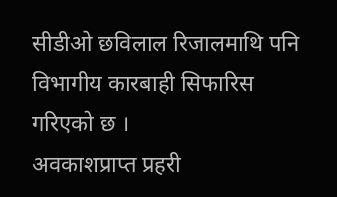सीडीओ छविलाल रिजालमाथि पनि विभागीय कारबाही सिफारिस गरिएको छ ।
अवकाशप्राप्त प्रहरी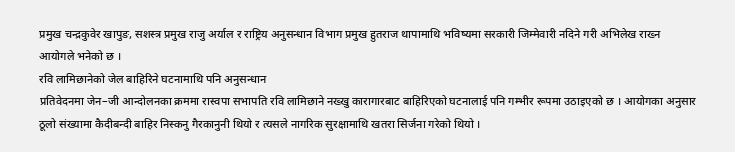प्रमुख चन्द्रकुवेर खापुङ, सशस्त्र प्रमुख राजु अर्याल र राष्ट्रिय अनुसन्धान विभाग प्रमुख हुतराज थापामाथि भविष्यमा सरकारी जिम्मेवारी नदिने गरी अभिलेख राख्न आयोगले भनेको छ ।
रवि लामिछानेको जेल बाहिरिने घटनामाथि पनि अनुसन्धान
प्रतिवेदनमा जेन–जी आन्दोलनका क्रममा रास्वपा सभापति रवि लामिछाने नख्खु कारागारबाट बाहिरिएको घटनालाई पनि गम्भीर रूपमा उठाइएको छ । आयोगका अनुसार ठूलो संख्यामा कैदीबन्दी बाहिर निस्कनु गैरकानुनी थियो र त्यसले नागरिक सुरक्षामाथि खतरा सिर्जना गरेको थियो ।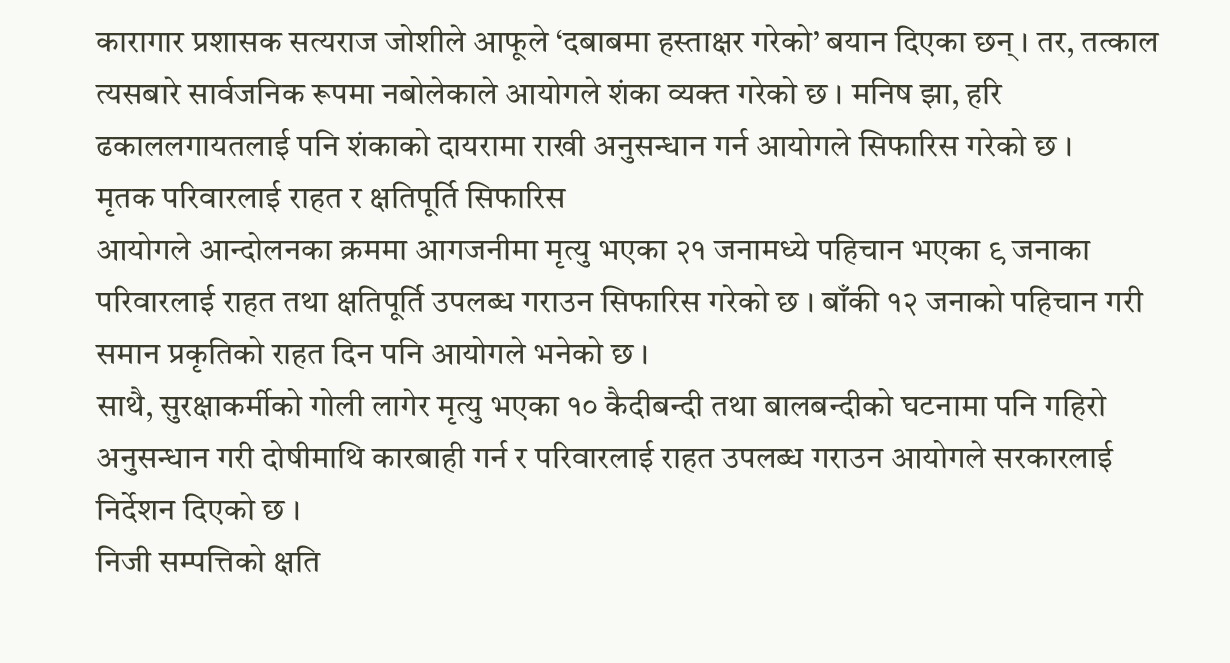कारागार प्रशासक सत्यराज जोशीले आफूले ‘दबाबमा हस्ताक्षर गरेको’ बयान दिएका छन् । तर, तत्काल त्यसबारे सार्वजनिक रूपमा नबोलेकाले आयोगले शंका व्यक्त गरेको छ । मनिष झा, हरि ढकाललगायतलाई पनि शंकाको दायरामा राखी अनुसन्धान गर्न आयोगले सिफारिस गरेको छ ।
मृतक परिवारलाई राहत र क्षतिपूर्ति सिफारिस
आयोगले आन्दोलनका क्रममा आगजनीमा मृत्यु भएका २१ जनामध्ये पहिचान भएका ९ जनाका परिवारलाई राहत तथा क्षतिपूर्ति उपलब्ध गराउन सिफारिस गरेको छ । बाँकी १२ जनाको पहिचान गरी समान प्रकृतिको राहत दिन पनि आयोगले भनेको छ ।
साथै, सुरक्षाकर्मीको गोली लागेर मृत्यु भएका १० कैदीबन्दी तथा बालबन्दीको घटनामा पनि गहिरो अनुसन्धान गरी दोषीमाथि कारबाही गर्न र परिवारलाई राहत उपलब्ध गराउन आयोगले सरकारलाई निर्देशन दिएको छ ।
निजी सम्पत्तिको क्षति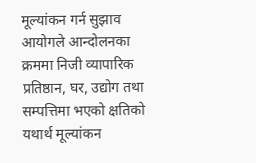मूल्यांकन गर्न सुझाव
आयोगले आन्दोलनका क्रममा निजी व्यापारिक प्रतिष्ठान, घर, उद्योग तथा सम्पत्तिमा भएको क्षतिको यथार्थ मूल्यांकन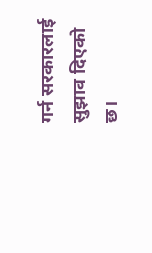गर्न सरकारलाई सुझाव दिएको छ।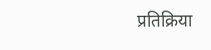प्रतिक्रिया